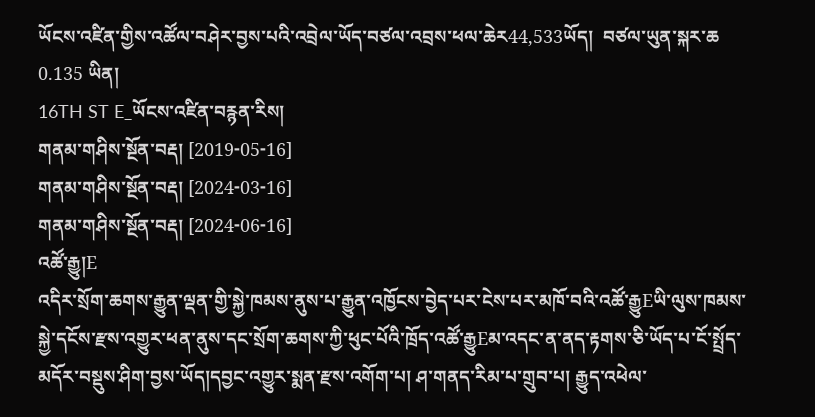ཡོངས་འཛིན་གྱིས་འཚོལ་བཤེར་བྱས་པའི་འབྲེལ་ཡོད་བཙལ་འབྲས་ཕལ་ཆེར44,533ཡོད།  བཙལ་ཡུན་སྐར་ཆ 0.135 ཡིན།
16TH ST E_ཡོངས་འཛིན་བརྙན་རིས།
གནམ་གཤིས་སྔོན་བརྡ། [2019-05-16]
གནམ་གཤིས་སྔོན་བརྡ། [2024-03-16]
གནམ་གཤིས་སྔོན་བརྡ། [2024-06-16]
འཚོ་རྒྱུ།E
འདིར་སྲོག་ཆགས་རྒྱུན་ལྡན་གྱི་སྐྱེ་ཁམས་ནུས་པ་རྒྱུན་འཁྱོངས་བྱེད་པར་ངེས་པར་མཁོ་བའི་འཚོ་རྒྱུEཡི་ལུས་ཁམས་སྐྱེ་དངོས་རྫས་འགྱུར་ཕན་ནུས་དང་སྲོག་ཆགས་ཀྱི་ཕུང་པོའི་ཁྲོད་འཚོ་རྒྱུEམ་འདང་ན་ནད་རྟགས་ཅི་ཡོད་པ་ངོ་སྤྲོད་མདོར་བསྡུས་ཤིག་བྱས་ཡོད།དབྱང་འགྱུར་སྨན་རྫས་འགོག་པ། ཤ་གནད་རིམ་པ་གྲུབ་པ། རྒྱུད་འཕེལ་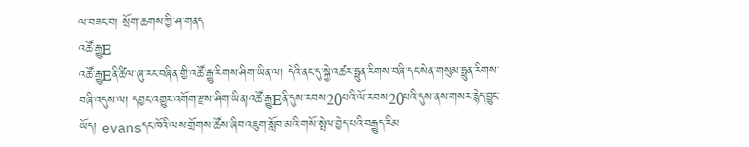ལ་བཟང་བ། སྲོག་ཆགས་ཀྱི་ཤ་གནད
འཚོ་རྒྱུE
འཚོ་རྒྱུEནི་ཚིལ་ཞུ་རང་བཞིན་གྱི་འཚོ་རྒྱུ་རིགས་ཤིག་ཡིན་ལ། དེའི་ནང་དུ་སྐྱེ་འཚར་ཧྥུན་རིགས་བཞི་དང་སེན་གསུམ་ཧྥུན་རིགས་བཞི་འདུས་ལ། དབྱང་འགྱུར་འགོག་རྫས་ཤིག་ཡིན།འཚོ་རྒྱུEནི་དུས་རབས20པའི་ལོ་རབས20པའི་དུས་ནས་གསར་རྙེད་བྱུང་ཡོད། evansདང་ཁོའི་ལས་གྲོགས་ཚོས་ཞིབ་འཇུག་སློབ་མའི་གསོ་སྤེལ་བྱེད་པའི་བརྒྱུད་རིམ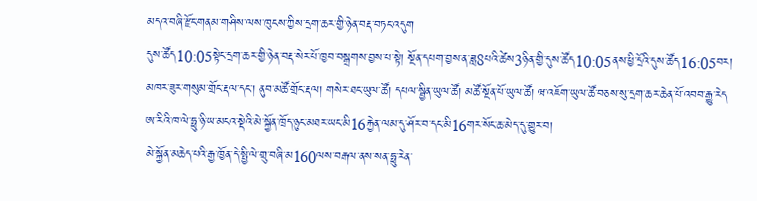མདའ་བཞི་རྫོང་གནམ་གཤིས་ལས་ཁུངས་ཀྱིས་དྲག་ཆར་གྱི་ཉེན་བརྡ་བཏང་འདུག
དུས་ཚོད10:05སྟེང་དྲག་ཆར་གྱི་ཉེན་བརྡ་སེར་པོ་ཁྱབ་བསྒྲགས་བྱས་པ་སྟེ། སྔོན་དཔག་བྱས་ན་ཟླ8པའི་ཚེས3ཉིན་གྱི་དུས་ཚོད10:05ནས་ཕྱི་དྲོའི་དུས་ཚོད16:05བར། མཁར་ཟུར་གསུམ་གྲོང་རྡལ་དང་། ནུབ་མཚོ་གྲོང་རྡལ། གསེར་ཐང་ཡུལ་ཚོ། དཔལ་སྦྱིན་ཡུལ་ཚོ། མཚོ་སྔོན་པོ་ཡུལ་ཚོ། ཝ་འཇོག་ཡུལ་ཚོ་བཅས་སུ་དྲག་ཆར་ཆེན་པོ་འབབ་རྒྱུ་རེད
ཨ་རིའི་ཁ་ལེ་ཧྥུ་ཉི་ཡ་མངའ་སྡེའི་མེ་སྐྱོན་ཁྲོད་ཉུང་མཐར་ཡང་མི16རྐྱེན་ལམ་དུ་ཤོར་བ་དང་མི16གར་སོང་ཆ་མེད་དུ་གྱུར་བ།
མེ་སྐྱོན་མཆེད་པའི་རྒྱ་ཁྱོན་དེ་སྤྱི་ལེ་གྲུ་བཞི་མ160ལས་བརྒལ་ནས་སན་ཧྥུ་རེན་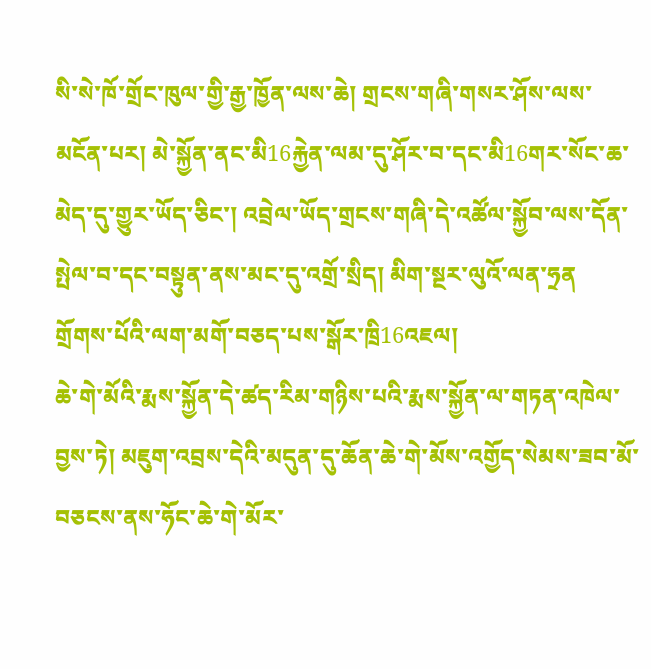སི་སེ་ཁོ་གྲོང་ཁུལ་གྱི་རྒྱ་ཁྱོན་ལས་ཆེ། གྲངས་གཞི་གསར་ཤོས་ལས་མངོན་པར། མེ་སྐྱོན་ནང་མི16རྐྱེན་ལམ་དུ་ཤོར་བ་དང་མི16གར་སོང་ཆ་མེད་དུ་གྱུར་ཡོད་ཅིང་། འབྲེལ་ཡོད་གྲངས་གཞི་དེ་འཚོལ་སྐྱོབ་ལས་དོན་སྤེལ་བ་དང་བསྟུན་ནས་མང་དུ་འགྲོ་སྲིད། མིག་སྔར་ལུའོ་ལན་ཧྲན
གྲོགས་པོའི་ལག་མགོ་བཅད་པས་སྒོར་ཁྲི16འཇལ།
ཆེ་གེ་མོའི་རྨས་སྐྱོན་དེ་ཚད་རིམ་གཉིས་པའི་རྨས་སྐྱོན་ལ་གཏན་འཁེལ་བྱས་ཏེ། མཇུག་འབྲས་དེའི་མདུན་དུ་ཆོན་ཆེ་གེ་མོས་འགྱོད་སེམས་ཟབ་མོ་བཅངས་ནས་ཧོང་ཆེ་གེ་མོར་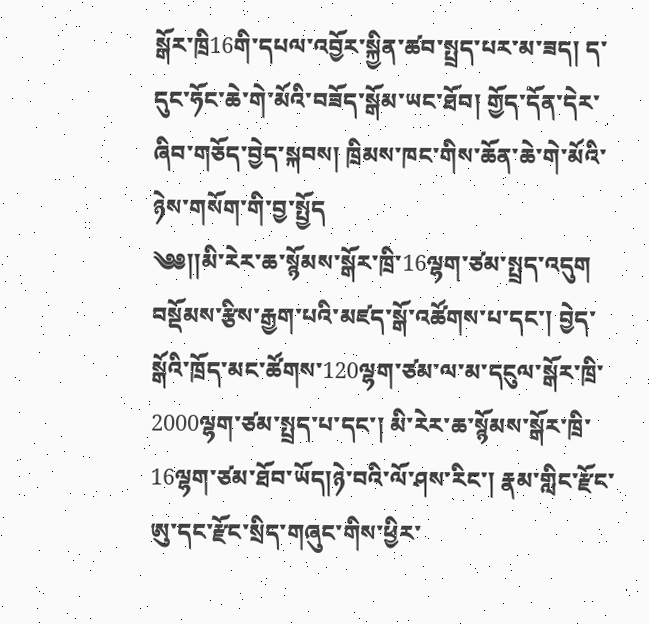སྒོར་ཁྲི16གི་དཔལ་འབྱོར་སྐྱིན་ཚབ་སྤྲད་པར་མ་ཟད། ད་དུང་ཧོང་ཆེ་གེ་མོའི་བཟོད་སྒོམ་ཡང་ཐོབ། གྱོད་དོན་དེར་ཞིབ་གཅོད་བྱེད་སྐབས། ཁྲིམས་ཁང་གིས་ཆོན་ཆེ་གེ་མོའི་ཉེས་གསོག་གི་བྱ་སྤྱོད
༄༅།།མི་རེར་ཆ་སྙོམས་སྒོར་ཁྲི་16ལྷག་ཙམ་སྤྲད་འདུག
བསྡོམས་རྩིས་རྒྱག་པའི་མཛད་སྒོ་འཚོགས་པ་དང་། བྱེད་སྒོའི་ཁྲོད་མང་ཚོགས་120ལྷག་ཙམ་ལ་མ་དངུལ་སྒོར་ཁྲི་2000ལྷག་ཙམ་སྤྲད་པ་དང་། མི་རེར་ཆ་སྙོམས་སྒོར་ཁྲི་16ལྷག་ཙམ་ཐོབ་ཡོད།ཉེ་བའི་ལོ་ཤས་རིང་། རྣམ་གླིང་རྫོང་ཨུ་དང་རྫོང་སྲིད་གཞུང་གིས་ཕྱིར་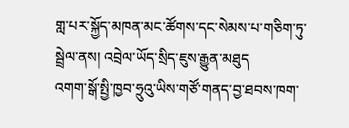གླ་པར་སྐྱོད་མཁན་མང་ཚོགས་དང་སེམས་པ་གཅིག་ཏུ་སྦྲེལ་ནས། འབྲེལ་ཡོད་སྲིད་ཇུས་རྒྱུན་མཐུད
འགག་སྒོ་སྤྱི་ཁྱབ་ཧྲུའུ་ཡིས་གཙོ་གནད་བྱ་ཐབས་ཁག་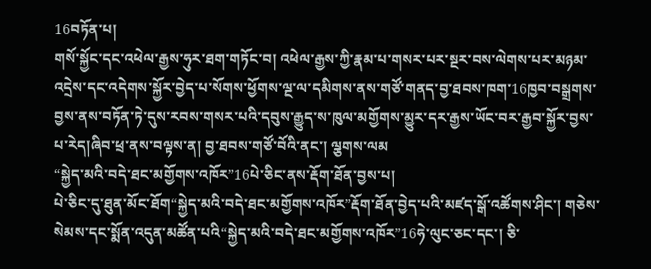16བཏོན་པ།
གསོ་སྐྱོང་དང་འཕེལ་རྒྱས་ཧུར་ཐག་གཏོང་བ། འཕེལ་རྒྱས་ཀྱི་རྣམ་པ་གསར་པར་སྔར་བས་ལེགས་པར་མཉམ་འདྲེས་དང་འདེགས་སྐྱོར་བྱེད་པ་སོགས་ཕྱོགས་ལྔ་ལ་དམིགས་ནས་གཙོ་གནད་བྱ་ཐབས་ཁག་16ཁྱབ་བསྒྲགས་བྱས་ནས་བཏོན་ཏེ་དུས་རབས་གསར་པའི་དབུས་རྒྱུད་ས་ཁུལ་མགྱོགས་མྱུར་དར་རྒྱས་ཡོང་བར་རྒྱབ་སྐྱོར་བྱས་པ་རེད།ཞིབ་ཕྲ་ནས་བལྟས་ན། བྱ་ཐབས་གཙོ་བོའི་ནང་། ལྕགས་ལམ
“སྐྱེད་མའི་བདེ་ཐང་མགྱོགས་འཁོར”16པེ་ཅིང་ནས་རྡོག་ཐོན་བྱས་པ།
པེ་ཅིང་དུ་ཐུན་མོང་ཐོག“སྐྱེད་མའི་བདེ་ཐང་མགྱོགས་འཁོར”རྡོག་ཐོན་བྱེད་པའི་མཛད་སྒོ་འཚོགས་ཤིང་། གཅེས་སེམས་དང་སྨོན་འདུན་མཚོན་པའི“སྐྱེད་མའི་བདེ་ཐང་མགྱོགས་འཁོར”16ཧེ་ལུང་ཅང་དང་། ཅི་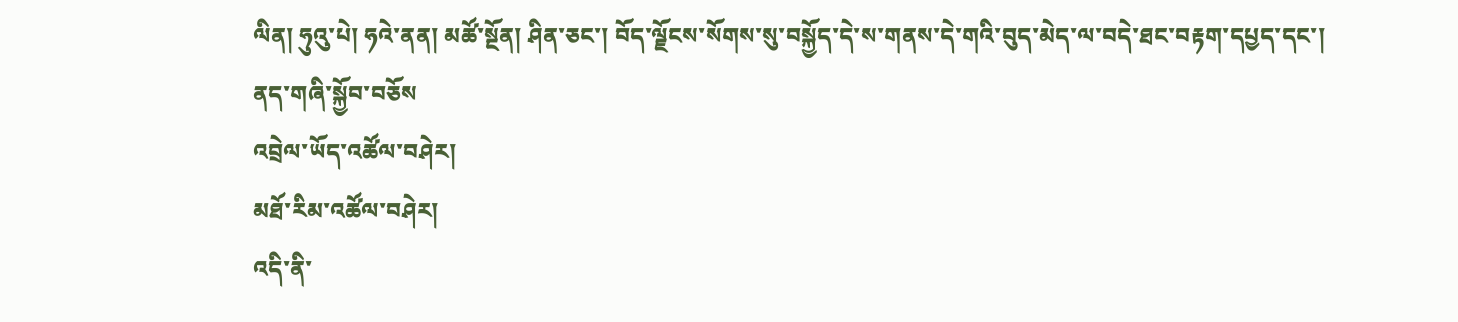ལིན། ཧུའུ་པེ། ཧའེ་ནན། མཚོ་སྔོན། ཤིན་ཅང་། བོད་ལྗོངས་སོགས་སུ་བསྐྱོད་དེ་ས་གནས་དེ་གའི་བུད་མེད་ལ་བདེ་ཐང་བརྟག་དཔྱད་དང་། ནད་གཞི་སྐྱོབ་བཅོས
འབྲེལ་ཡོད་འཚོལ་བཤེར།
མཐོ་རིམ་འཚོལ་བཤེར།
འདི་ནི་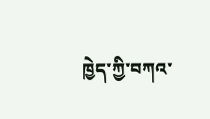ཁྱེད་ཀྱི་བཀའ་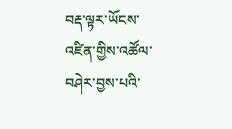བརྡ་ལྟར་ཡོངས་འཛིན་གྱིས་འཚོལ་བཤེར་བྱས་པའི་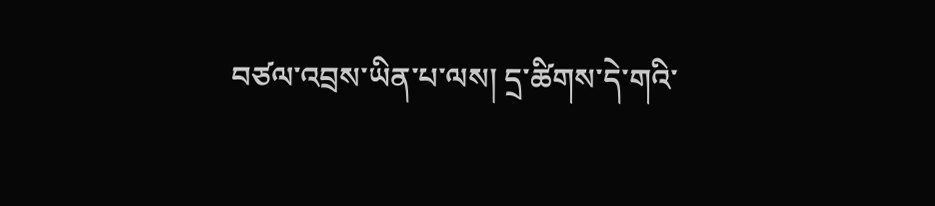བཙལ་འབྲས་ཡིན་པ་ལས། དྲ་ཚིགས་དེ་གའི་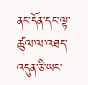ནང་དོན་དང་ལྟ་ཚུལ་ལ་འཐད་འདུན་ཅི་ཡང་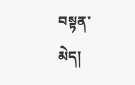བསྟན་མེད།